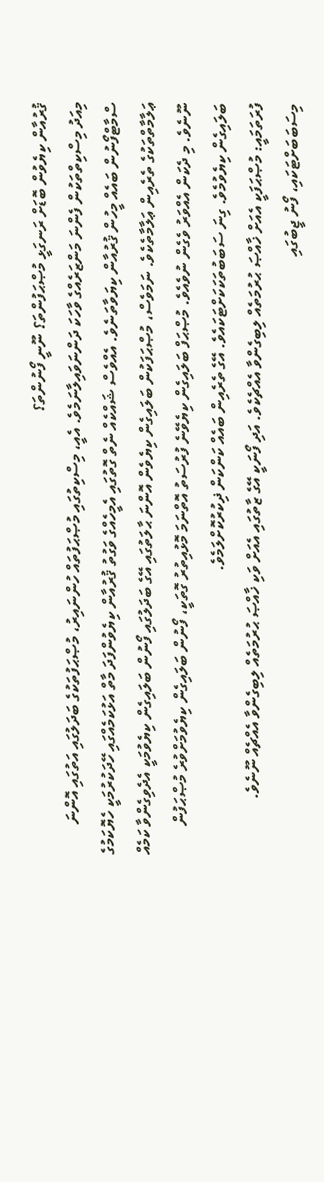ޤުރުއާން ކިޔެވުން ބޮޑަށް ރަނގަޅީ މުޞްޙަފުންތަ؟ ނޫނީ ފޯނުންތަ؟
މިއަދު މިސްކިތްތަކުން ފެންނަ މަންޒަރެއްގެ ވާހަކަ ދަންނަވައިލާނަމެވެ. އެއީ، މިސްކިތުގައި މުޞްޙަފުތައް ހުންނައިރު، މުޞްޙަފުތަކުގެ ބަދަލުގައި އަތުގައި އޮންނަ ސްމާޓްފޯނުން ބައެއް މީހުން ޤުރުއާން ކިޔަވާތަނެވެ. އެއްވެސް ޝައްކެއް ނެތް ގޮތުގައި އެމީހެއްގެ ވަގުތު ޤުރުއާން ކިޔެވުންފަދަ މާތް އަޅުކަމެއްގައި ހޭދަކުރުމަކީ ހެޔޮކަމުގެ ޢަލާމާތްތަކުގެ ތެރެއިން ޢަލާމާތެކެވެ. ނަމަވެސް، މުޞްޙަފަކުން ބަލައިގެން ކިޔެވެން އޮންނަ ޙާލަތުގައި އޭގެ ބަދަލުގައި ފޯނުން ބަލައިގެން ކިޔެވުމަކީ އެދެވިގެންވާ ކަމެއް ނޫނެވެ. މި ދެކަން އެއްވަރު ވެގެން ނުވެއެވެ. މުޞްޙަފް ބަލައިގެން ކިޔެވޭނެ ފުރުސަތު އޮތްނަމަ މޮޅުއިތުރު ގޮތަކީ، ފޯނުން ބަލައިގެން ކިޔެވުމަށްވުރެ މުޞްޙަފުން ބަލައިގެން ކިޔެވުމެވެ. ގިނަ ސަބަބުތަކަކަށްޓަކައެވެ. އޭގެ ތެރެއިން ބައެއް ކަންކަން ޛިކުރުކޮށްލަމެވެ.
ފުރަތަމައީ: މުޞްޙަފަކީ އެއަށް ޚާއްޞަ ޙުރުމަތެއް ލިބިގެންވާ އެއްޗެކެވެ. އަދި ފޯނަކީ އޭގެ ޒާތުގައި އެއަށް ވަކި ޚާއްޞަ ޙުރުމަތެއް ލިބިގެންވާ އެއްޗެއް ނޫނެވެ. މިސަބަބަށްޓަކައި، ފޯނު ޖީބުގައި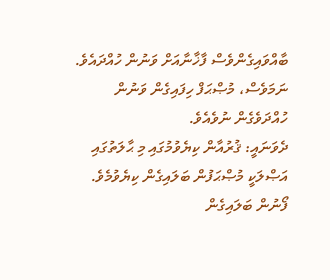ބާއްވައިގެންވެސް ފާޚާނާއަށް ވަނުން ހުއްދައެވެ. ނަމަވެސް، މުޞްޙަފް ހިފައިގެން ވަނުން ހުއްދަވެގެން ނުވެއެވެ.
ދެވަނައީ: ޤުރުއާން ކިޔެވުމުގައި މި ޙާލަތުގައި އަޞްލަކީ މުޞްޙަފުން ބަލައިގެން ކިޔެވުމެވެ. ފޯނުން ބަލައިގެން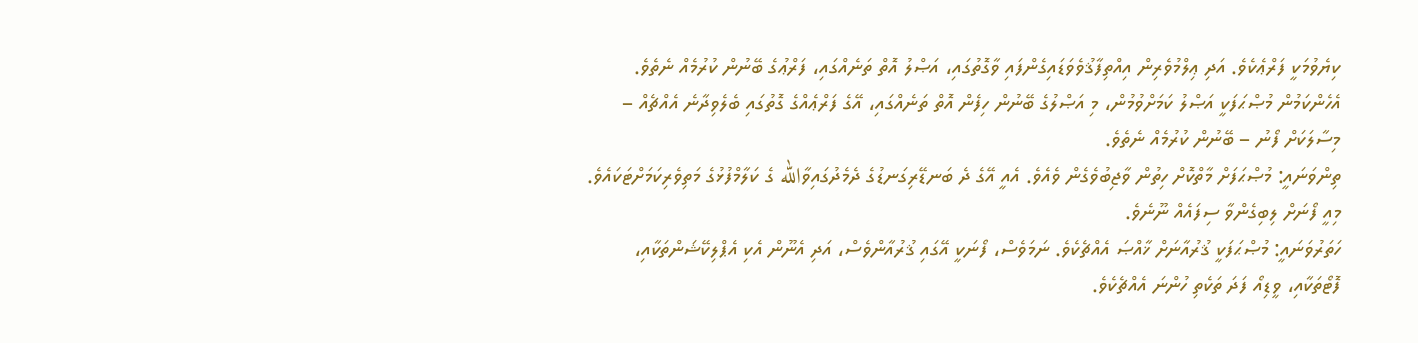ކިޔެވުމަކީ ފަރްޢެކެވެ. އަދި ޢިލްމުވެރިން އިއްތިފާޤުވެވަޑައިގެންފައި ވާގޮތުގައި، އަޞްލު އޮތް ތަނެއްގައި، ފަރްޢުގެ ބޭނުން ކުރުމެއް ނެތެވެ. އެހެންކަމުން މުޞްޙަފަކީ އަޞްލު ކަމަށްވުމުން، މި އަޞްލުގެ ބޭނުން ހިފެން އޮތް ތަނެއްގައި، އޭގެ ފަރްޢެއްގެ ގޮތުގައި ބެލެވިދާނެ އެއްޗެއް – މިސާލަކަށް ފޯނު – ބޭނުން ކުރުމެއް ނެތެވެ.
ތިންވަނައީ: މުޞްޙަފަށް މާތްކޮށް ހިތުން ވާޖިބުވެގެން ވެއެވެ. އެއީ އޭގެ ދެ ބަނޑޭރިގަނޑުގެ ދެމެދުގައިވާالله ގެ ކަލާމްފުޅުގެ މަތިވެރިކަމަށްޓަކައެވެ. މިއީ ފޯނަށް ލިބިގެންވާ ސިފައެއް ނޫނެވެ.
ހަތަރުވަނައީ: މުޞްޙަފަކީ ޤުރުއާނަށް ޚާއްޞަ އެއްޗެކެވެ. ނަމަވެސް، ފޯނަކީ އޭގައި ޤުރުއާންވެސް، އަދި އެނޫން އެކި އެޕްލިކޭޝަންތަކާއި، ފޮޓޯތަކާއި، ވީޑިއޯ ފަދަ ތަކެތި ހުންނަ އެއްޗެކެވެ.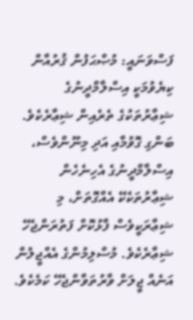ފަސްވަނައީ: މުޞްޙަފުން ޤުރުއާން ކިޔެވުމަކީ އިސްލާމްދީނުގެ ޝިޢާރުތަކުގެ ތެރެއިން ޝިޢާރެކެވެ. ބަންގި ގޮވުމާއި އަދި މިނޫންވެސް، އިސްލާމްދީނުގެ އެހިނެހެން ޝިޢާރުތަކެކޭ އެއްގޮތަށް، މި ޝިޢާރަކީވެސް ފާޅުކޮށް ފަތުރަންޖެހޭ ޝިޢާރެކެވެ. މުސްލިމުންގެ އެއްޖީލުން އަނެއް ޖީލަށް ވާރުތަވާންޖެހޭ ކަމެކެވެ.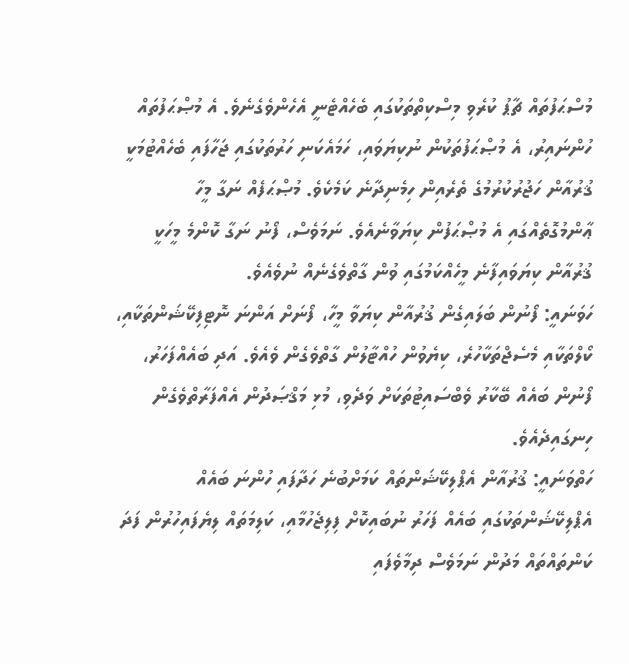މުސްޙަފުތައް ޗާޕު ކުރެވި މިސްކިތްތަކުގައި ބެހެއްޓެނީ އެހެންވެގެނެވެ. އެ މުޞްޙަފުތައް ހުންނައިރު، އެ މުޞްޙަފުތަކުން ނުކިޔަވައި، ހަމައެކަނި ހަރުތަކުގައި ޖަހާފައި ބެހެއްޓުމަކީ ޤުރުއާން ހަޖުރުކުރުމުގެ ތެރެއިން ހިމެނިދާނެ ކަމެކެވެ. މުޞްޙަފެއް ނަގާ މީހާ ޢާންމުގޮތެއްގައި އެ މުޞްޙަފުން ކިޔަވާނެއެވެ. ނަމަވެސް، ފޯނު ނަގާ ކޮންމެ މީހަކީ ޤުރުއާން ކިޔަވައިފާނެ މީހެއްކަމުގައި ވުން ގާތްވެގެނެއް ނުވެއެވެ.
ހަވަނައީ: ފޯނުން ބަލައިގެން ޤުރުއާން ކިޔަވާ މީހާ، ފޯނަށް އަންނަ ނޮޓިފިކޭޝަންތަކާއި، ކޯލްތަކާއި މެސެޖްތަކާހުރެ، ކިޔެވުން ހުއްޓާލުން ގާތްވެގެން ވެއެވެ. އަދި ބައެއްފަހަރު، ފޯނުން ބައެއް ބޭކާރު ވެބްސައިޓުތަކަށް ވަދެވި، މުޅި މަޤްޞަދުން އެއްފަރާތްވެގެން ހިނގައިދެއެވެ.
ހަތްވަނައީ: ޤުރުއާން އެޕްލިކޭޝަންތައް ކަމަށްބުނެ ހަދާފައި ހުންނަ ބައެއް އެޕްލިކޭޝަންތަކުގައި ބައެއް ފަހަރު ނުބައިކޮށް ފިލިޖެހުމާއި، ކަލިމަތައް ލިޔެފައިހުރުން ފަދަ ކަންތައްތައް މަދުން ނަމަވެސް ދިމާވެފައި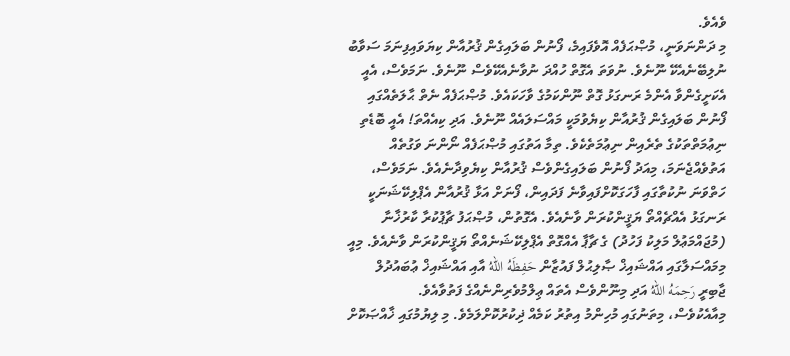ވެއެވެ.
މި ދަންނަވަނީ، މުޞްޙަފެއް އޮވެފައިމެ، ފޯނުން ބަލައިގެން ޤުރުއާން ކިޔަވައިފިނަމަ ސަވާބު ނުލިބޭނެއެކޭ ނޫނެވެ. ނުވަތަ އެގޮތް ހުއްދަ ނުވާނެއެކޭވެސް ނޫނެވެ. ނަމަވެސް، އެއީ އެކަށީގެންވާ އެންމެ ރަނގަޅު ގޮތް ނޫންކަމުގެ ވާހަކައެވެ. މުޞްޙަފެއް ނެތް ޙާލަތެއްގައި ފޯނުން ބަލައިގެން ޤުރުއާން ކިޔެވުމަކީ މައްސަލައެއް ނޫނެވެ. އަދި ކިއެއްތަ! އެއީ ބޮޑެތި ނިޢުމަތްތަކުގެ ތެރެއިން ނިޢުމަތެކެވެ. ތިމާ އަތުގައި މުޞްޙަފެއް ނޯންނަ ވަގުތެއް އަތުވެއްޖެނަމަ، މިއަދު ފޯނުން ބަލައިގެންވެސް ޤުރުއާން ކިޔެވިދާނެއެވެ. ނަމަވެސް، ހަތްވަނަ ނުކުތާގައި ފާހަގަކޮށްފައިވާނެ ފަދައިން، ފޯނަށް އަޅާ ޤުރުއާން އެޕްލިކޭޝަނަކީ ރަނގަޅު އެއްޗެއްތޯ ޔަޤީންކުރަން ވާނެއެވެ. އެގޮތުން، މުޞްޙަފު ޗާޕުކުރާ ކާރުޚާނާ (މުޖައްމަޢުލް މަލިކު ފަހުދު) ގެ ޗާޕާ އެއްގޮތް އެޕްލިކޭޝަނެއްތޯ ޔަޤީންކުރަން ވާނެއެވެ. މިއީ މިމައްސަލާގައި އައްޝައިޚް ޞާލިޙުލް ފައުޒާން حَفِظَهُ اللهُ އާއި އައްޝައިޚް ޢުބައުދުލް ޖާބިރީ رَحِمَهُ اللهُ އަދި މިނޫންވެސް އެތައް ޢިލްމުވެރިންނެއްގެ ފަތުވާއެވެ.
މިއާއެކުވެސް، މިތަނުގައި މުހިންމު އިތުރު ކަމެއް ޛިކުރުކޮށްލަމެވެ. މި ލިޔުމުގައި ޚާއްޞަކޮށް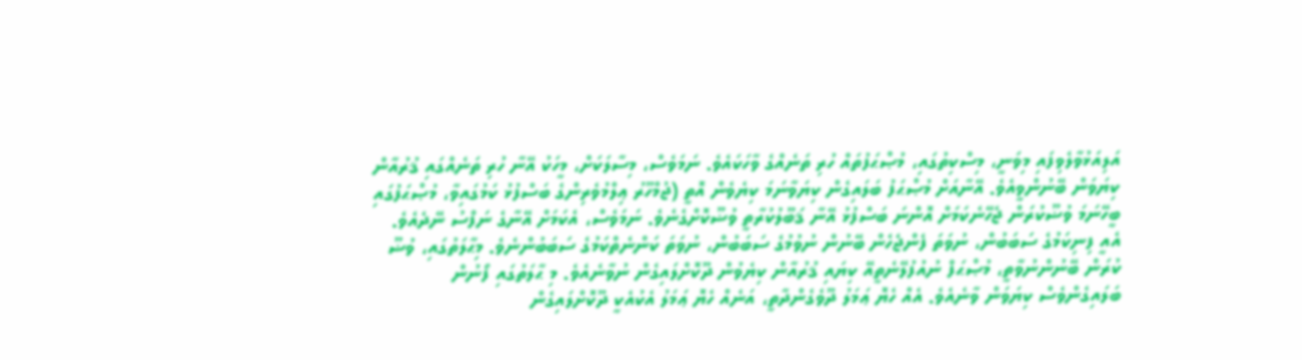އަލިއަޅުވާލެވިފައި މިވަނީ، މިސްކިތުގައި، މުޞްޙަފުތައް ހުރި ތަނެއްގެ ވާހަކައެވެ. ނަމަވެސް، މިސާލަކަށް، މީހަކު އޭނާ ހުރި ތަނެއްގައި ޤުރުއާން ކިޔަވަން ބޭނުންވީއެވެ. އޭނާއަށް މުޞްޙަފު ބަލައިގެން ކިޔަވާނަމަ ކިޔެވެން އޮތީ (ޖުމްހޫރު ޢިލްމުވެރިންގެ ބަސްފުޅު ކަމުގައިވާ، މުޞްޙަފުގައި ބީހޭނަމަ ވުޟޫކުރަން ޖެހޭނެކަމަށް އޮންނަ ބަސްފުޅު އޭނާ ޤަބޫލުކުރާތީ ވުޟޫކޮށްގެނެވެ. ނަމަވެސް، އެކަމަށް އޭނާގެ ނަފްސު ނޭދެއެވެ. އެއީ ފިނިކަމުގެ ސަބަބުން، ނުވަތަ ފެންޖެހެން ބޭނުން ނުވުމުގެ ސަބަބުން، ނުވަތަ ކަންނެތްކަމުގެ ސަބަބުންނެވެ. މިޙާލަތުގައި، ވުޟޫ ކުރަން ބޭނުންނުވާތީ، މުޞްޙަފް ނުއުފުލޭނެތީއޭ ކިޔައި ޤުރުއާން ކިޔެވުން ދޫކޮށްލައިގެން ނުވާނެއެވެ. މި ޙާލަތުގައި ފޯނުން ބަލައިގެންވެސް ކިޔަވަން ވާނެއެވެ. އެއް ހެޔޮ ޢަމަލު ދޫވެގެންދާތީ، އަނެއް ހެޔޮ ޢަމަލު އެކުއެކީ ދޫކޮށްލައިގެން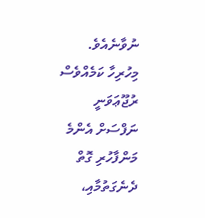ނުވާނެއެވެ. މިހުރިހާ ކަމެއްވެސް ރުޖޫޢަވަނީ ނަފްސަށް އެންމެ މަންފާހުރި ގޮތް ދެނެގަތުމާއި،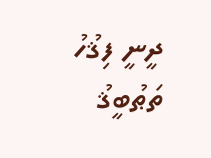ދީނީ ފިޤުހު ތަޠުބީޤު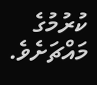ކުރުމުގެ މައްޗަށެވެ.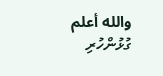والله أعلم
ގުޅުންހުރި